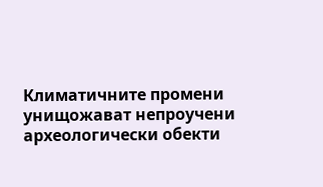Климатичните промени унищожават непроучени археологически обекти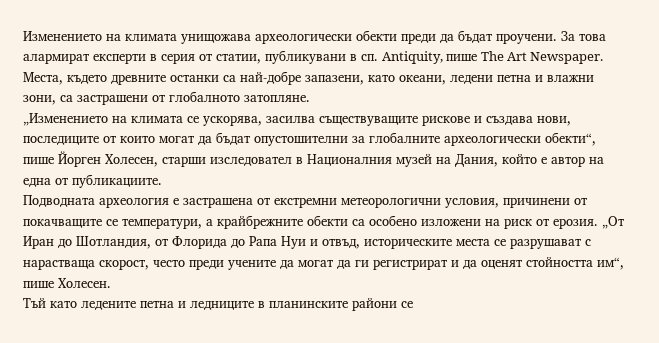Изменението на климата унищожава археологически обекти преди да бъдат проучени. За това алармират експерти в серия от статии, публикувани в сп. Antiquity, пише The Art Newspaper. Места, където древните останки са най-добре запазени, като океани, ледени петна и влажни зони, са застрашени от глобалното затопляне.
„Изменението на климата се ускорява, засилва съществуващите рискове и създава нови, последиците от които могат да бъдат опустошителни за глобалните археологически обекти“, пише Йорген Холесен, старши изследовател в Националния музей на Дания, който е автор на една от публикациите.
Подводната археология е застрашена от екстремни метеорологични условия, причинени от покачващите се температури, а крайбрежните обекти са особено изложени на риск от ерозия. „От Иран до Шотландия, от Флорида до Рапа Нуи и отвъд, историческите места се разрушават с нарастваща скорост, често преди учените да могат да ги регистрират и да оценят стойността им“, пише Холесен.
Тъй като ледените петна и ледниците в планинските райони се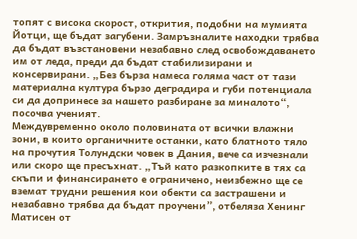топят с висока скорост, открития, подобни на мумията Йотци, ще бъдат загубени. Замръзналите находки трябва да бъдат възстановени незабавно след освобождаването им от леда, преди да бъдат стабилизирани и консервирани. „Без бърза намеса голяма част от тази материална култура бързо деградира и губи потенциала си да допринесе за нашето разбиране за миналото“, посочва ученият.
Междувременно около половината от всички влажни зони, в които органичните останки, като блатното тяло на прочутия Толундски човек в Дания, вече са изчезнали или скоро ще пресъхнат. „Тъй като разкопките в тях са скъпи и финансирането е ограничено, неизбежно ще се вземат трудни решения кои обекти са застрашени и незабавно трябва да бъдат проучени”, отбеляза Хенинг Матисен от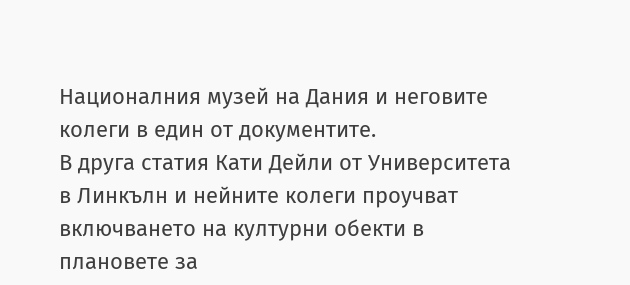Националния музей на Дания и неговите колеги в един от документите.
В друга статия Кати Дейли от Университета в Линкълн и нейните колеги проучват включването на културни обекти в плановете за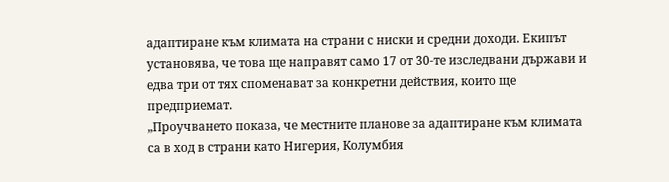адаптиране към климата на страни с ниски и средни доходи. Екипът установява, че това ще направят само 17 от 30-те изследвани държави и едва три от тях споменават за конкретни действия, които ще предприемат.
„Проучването показа, че местните планове за адаптиране към климата са в ход в страни като Нигерия, Колумбия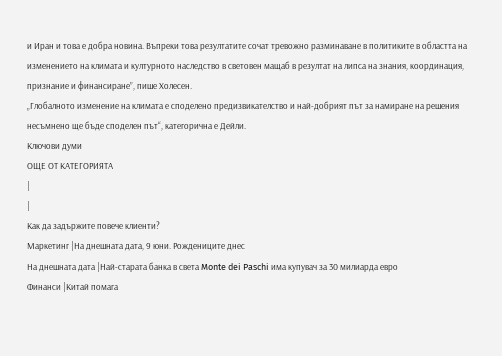и Иран и това е добра новина. Въпреки това резултатите сочат тревожно разминаване в политиките в областта на изменението на климата и културното наследство в световен мащаб в резултат на липса на знания, координация, признание и финансиране”, пише Холесен.
„Глобалното изменение на климата е споделено предизвикателство и най-добрият път за намиране на решения несъмнено ще бъде споделен път“, категорична е Дейли.
Ключови думи
ОЩЕ ОТ КАТЕГОРИЯТА
|
|
Как да задържите повече клиенти?
Маркетинг |На днешната дата, 9 юни. Рождениците днес
На днешната дата |Най-старата банка в света Monte dei Paschi има купувач за 30 милиарда евро
Финанси |Китай помага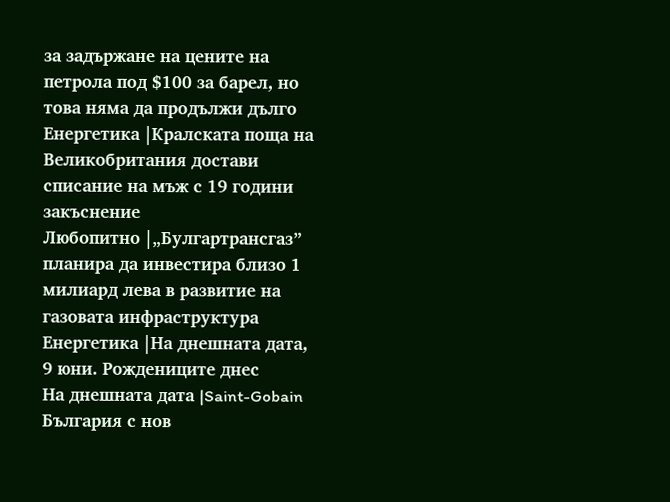за задържане на цените на петрола под $100 за барел, но това няма да продължи дълго
Енергетика |Кралската поща на Великобритания достави списание на мъж с 19 години закъснение
Любопитно |„Булгартрансгаз” планира да инвестира близо 1 милиард лева в развитие на газовата инфраструктура
Енергетика |На днешната дата, 9 юни. Рождениците днес
На днешната дата |Saint-Gobain България с нов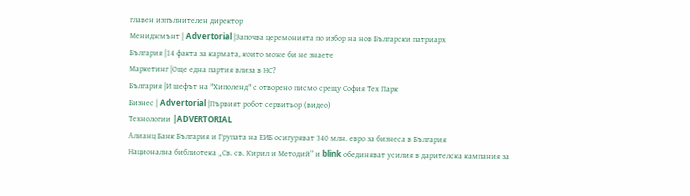главен изпълнителен директор
Мениджмънт | Advertorial |Започва церемонията по избор на нов Български патриарх
България |14 факта за кармата, които може би не знаете
Маркетинг |Още една партия влиза в НС?
България |И шефът на "Хиполенд" с отворено писмо срещу София Тех Парк
Бизнес | Advertorial |Първият робот сервитьор (видео)
Технологии |ADVERTORIAL
Алианц Банк България и Групата на ЕИБ осигуряват 340 млн. евро за бизнеса в България
Национална библиотека „Св. св. Кирил и Методий“ и blink обединяват усилия в дарителска кампания за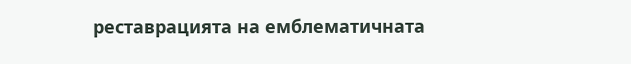реставрацията на емблематичната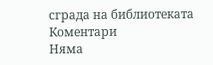сграда на библиотеката
Коментари
Няма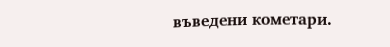въведени кометари.